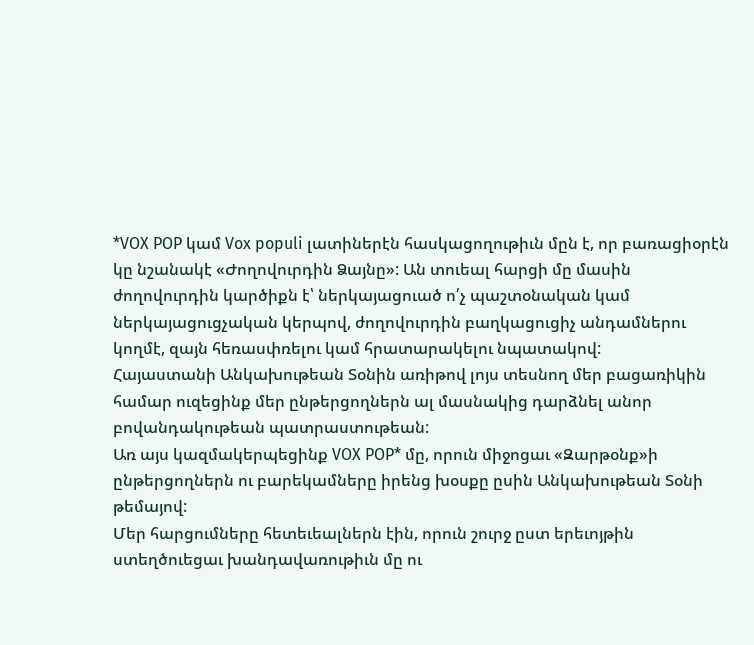*VOX POP կամ Vox populi լատիներէն հասկացողութիւն մըն է, որ բառացիօրէն կը նշանակէ «Ժողովուրդին Ձայնը»: Ան տուեալ հարցի մը մասին ժողովուրդին կարծիքն է՝ ներկայացուած ո՛չ պաշտօնական կամ ներկայացուցչական կերպով, ժողովուրդին բաղկացուցիչ անդամներու կողմէ, զայն հեռասփռելու կամ հրատարակելու նպատակով:
Հայաստանի Անկախութեան Տօնին առիթով լոյս տեսնող մեր բացառիկին համար ուզեցինք մեր ընթերցողներն ալ մասնակից դարձնել անոր բովանդակութեան պատրաստութեան:
Առ այս կազմակերպեցինք VOX POP* մը, որուն միջոցաւ «Զարթօնք»ի ընթերցողներն ու բարեկամները իրենց խօսքը ըսին Անկախութեան Տօնի թեմայով:
Մեր հարցումները հետեւեալներն էին, որուն շուրջ ըստ երեւոյթին ստեղծուեցաւ խանդավառութիւն մը ու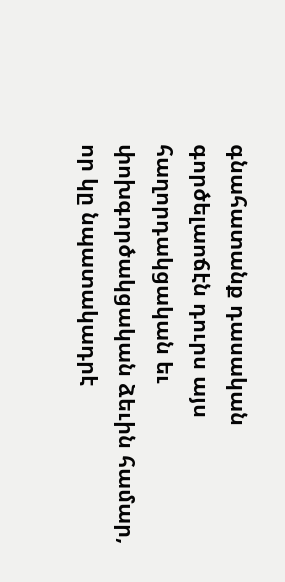գնահատանք դասական գործելաոճէն դուրս այս հաղորդակցական եւ փոխգործակցական ձեւին համար, որ կը նպատակադրէ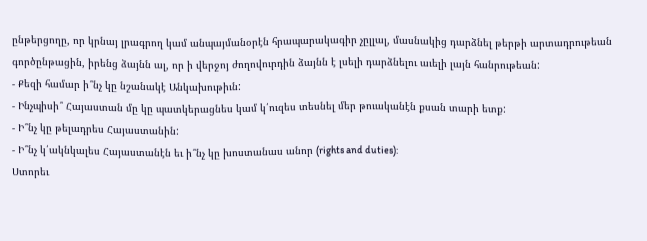ընթերցողը, որ կրնայ լրագրող կամ անպայմանօրէն հրապարակագիր չըլլալ, մասնակից դարձնել թերթի արտադրութեան գործընթացին, իրենց ձայնն ալ, որ ի վերջոյ ժողովուրդին ձայնն է լսելի դարձնելու աւելի լայն հանրութեան:
- Քեզի համար ի՞նչ կը նշանակէ Անկախութիւն:
- Ինչպիսի՞ Հայաստան մը կը պատկերացնես կամ կ՛ուզես տեսնել մեր թուականէն քսան տարի ետք:
- Ի՞նչ կը թելադրես Հայաստանին:
- Ի՞նչ կ՛ակնկալես Հայաստանէն եւ ի՞նչ կը խոստանաս անոր (rights and duties):
Ստորեւ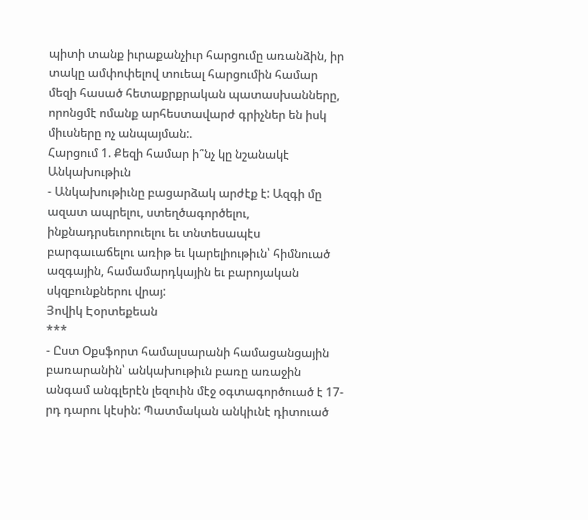պիտի տանք իւրաքանչիւր հարցումը առանձին, իր տակը ամփոփելով տուեալ հարցումին համար մեզի հասած հետաքրքրական պատասխանները, որոնցմէ ոմանք արհեստավարժ գրիչներ են իսկ միւսները ոչ անպայման:.
Հարցում 1. Քեզի համար ի՞նչ կը նշանակէ Անկախութիւն
- Անկախութիւնը բացարձակ արժէք է: Ազգի մը ազատ ապրելու, ստեղծագործելու, ինքնադրսեւորուելու եւ տնտեսապէս բարգաւաճելու առիթ եւ կարելիութիւն՝ հիմնուած ազգային, համամարդկային եւ բարոյական սկզբունքներու վրայ:
Յովիկ Էօրտեքեան
***
- Ըստ Oքսֆորտ համալսարանի համացանցային բառարանին՝ անկախութիւն բառը առաջին անգամ անգլերէն լեզուին մէջ օգտագործուած է 17-րդ դարու կէսին: Պատմական անկիւնէ դիտուած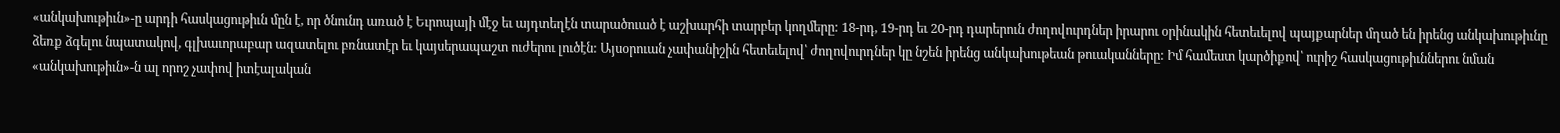«անկախութիւն»-ը արդի հասկացութիւն մըն է, որ ծնունդ առած է Եւրոպայի մէջ եւ այդտեղէն տարածուած է աշխարհի տարբեր կողմերը: 18-րդ, 19-րդ եւ 20-րդ դարերուն ժողովուրդներ իրարու օրինակին հետեւելով պայքարներ մղած են իրենց անկախութիւնը ձեռք ձգելու նպատակով, գլխաւորաբար ազատելու բռնատէր եւ կայսերապաշտ ուժերու լուծէն: Այսօրուան չափանիշին հետեւելով՝ ժողովուրդներ կը նշեն իրենց անկախութեան թուականները: Իմ համեստ կարծիքով՝ ուրիշ հասկացութիւններու նման «անկախութիւն»-ն ալ որոշ չափով իտէալական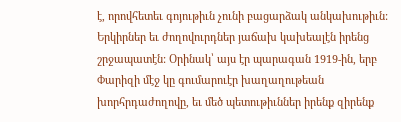է, որովհետեւ գոյութիւն չունի բացարձակ անկախութիւն: Երկիրներ եւ ժողովուրդներ յաճախ կախեալէն իրենց շրջապատէն: Օրինակ՝ այս էր պարագան 1919-ին, երբ Փարիզի մէջ կը գումարուէր խաղաղութեան խորհրդաժողովը, եւ մեծ պետութիւններ իրենք զիրենք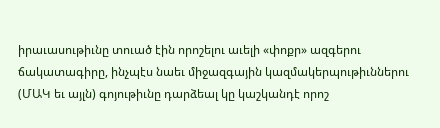իրաւասութիւնը տուած էին որոշելու աւելի «փոքր» ազգերու ճակատագիրը, ինչպէս նաեւ միջազգային կազմակերպութիւններու (ՄԱԿ եւ այլն) գոյութիւնը դարձեալ կը կաշկանդէ որոշ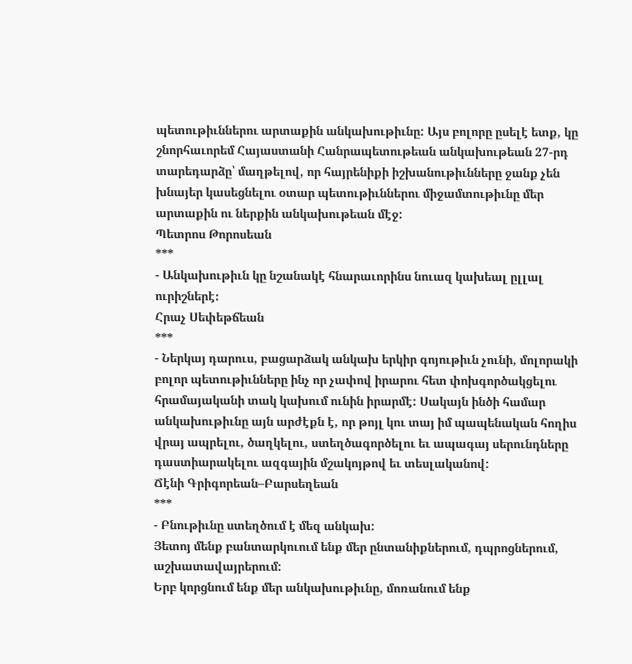պետութիւններու արտաքին անկախութիւնը: Այս բոլորը ըսելէ ետք, կը շնորհաւորեմ Հայաստանի Հանրապետութեան անկախութեան 27-րդ տարեդարձը՝ մաղթելով, որ հայրենիքի իշխանութիւնները ջանք չեն խնայեր կասեցնելու օտար պետութիւններու միջամտութիւնը մեր արտաքին ու ներքին անկախութեան մէջ:
Պետրոս Թորոսեան
***
- Անկախութիւն կը նշանակէ հնարաւորինս նուազ կախեալ ըլլալ ուրիշներէ։
Հրաչ Սեփեթճեան
***
- Ներկայ դարուս, բացարձակ անկախ երկիր գոյութիւն չունի, մոլորակի բոլոր պետութիւնները ինչ որ չափով իրարու հետ փոխգործակցելու հրամայականի տակ կախում ունին իրարմէ: Սակայն ինծի համար անկախութիւնը այն արժէքն է, որ թոյլ կու տայ իմ պապենական հողիս վրայ ապրելու, ծաղկելու, ստեղծագործելու եւ ապագայ սերունդները դաստիարակելու ազգային մշակոյթով եւ տեսլականով:
Ճէնի Գրիգորեան–Բարսեղեան
***
- Բնութիւնը ստեղծում է մեզ անկախ:
Յետոյ մենք բանտարկուում ենք մեր ընտանիքներում, դպրոցներում, աշխատավայրերում:
Երբ կորցնում ենք մեր անկախութիւնը, մոռանում ենք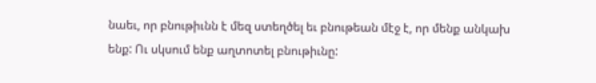նաեւ, որ բնութիւնն է մեզ ստեղծել եւ բնութեան մէջ է, որ մենք անկախ ենք: Ու սկսում ենք աղտոտել բնութիւնը: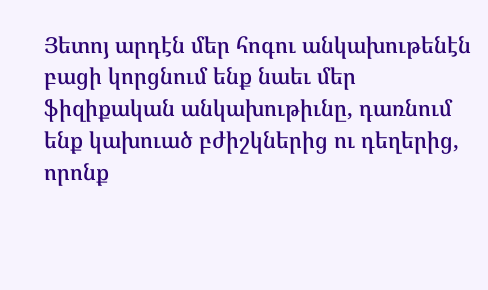Յետոյ արդէն մեր հոգու անկախութենէն բացի կորցնում ենք նաեւ մեր ֆիզիքական անկախութիւնը, դառնում ենք կախուած բժիշկներից ու դեղերից, որոնք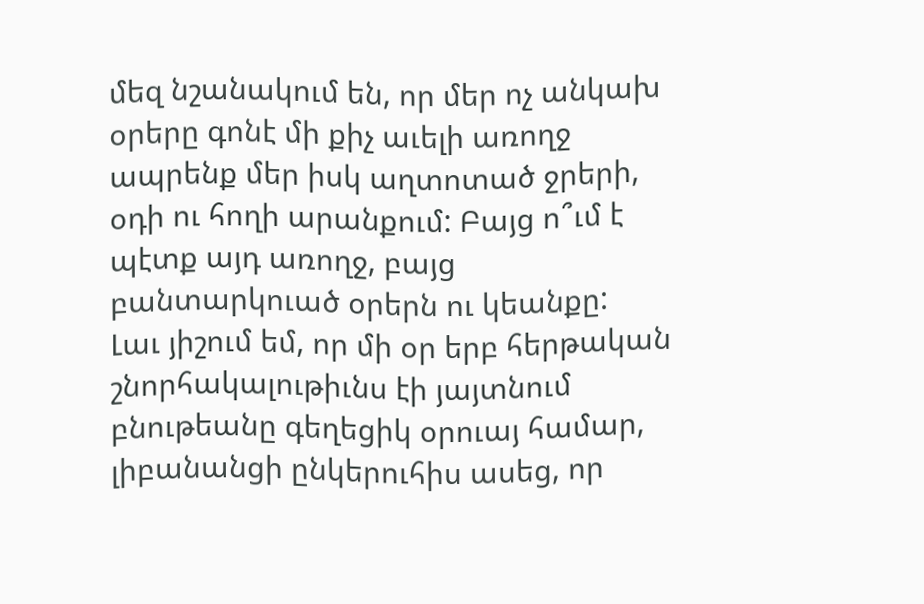մեզ նշանակում են, որ մեր ոչ անկախ օրերը գոնէ մի քիչ աւելի առողջ ապրենք մեր իսկ աղտոտած ջրերի, օդի ու հողի արանքում: Բայց ո՞ւմ է պէտք այդ առողջ, բայց բանտարկուած օրերն ու կեանքը:
Լաւ յիշում եմ, որ մի օր երբ հերթական շնորհակալութիւնս էի յայտնում բնութեանը գեղեցիկ օրուայ համար, լիբանանցի ընկերուհիս ասեց, որ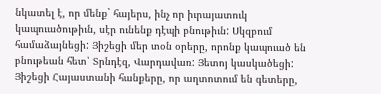նկատել է, որ մենք` հայերս, ինչ որ իւրայատուկ կապուածութիւն, սէր ունենք դէպի բնութիւն: Սկզբում համաձայնեցի: Յիշեցի մեր տօն օրերը, որոնք կապուած են բնութեան հետ՝ Տրնդէզ, Վարդավառ: Յետոյ կասկածեցի: Յիշեցի Հայաստանի հանքերը, որ աղտոտում են գետերը,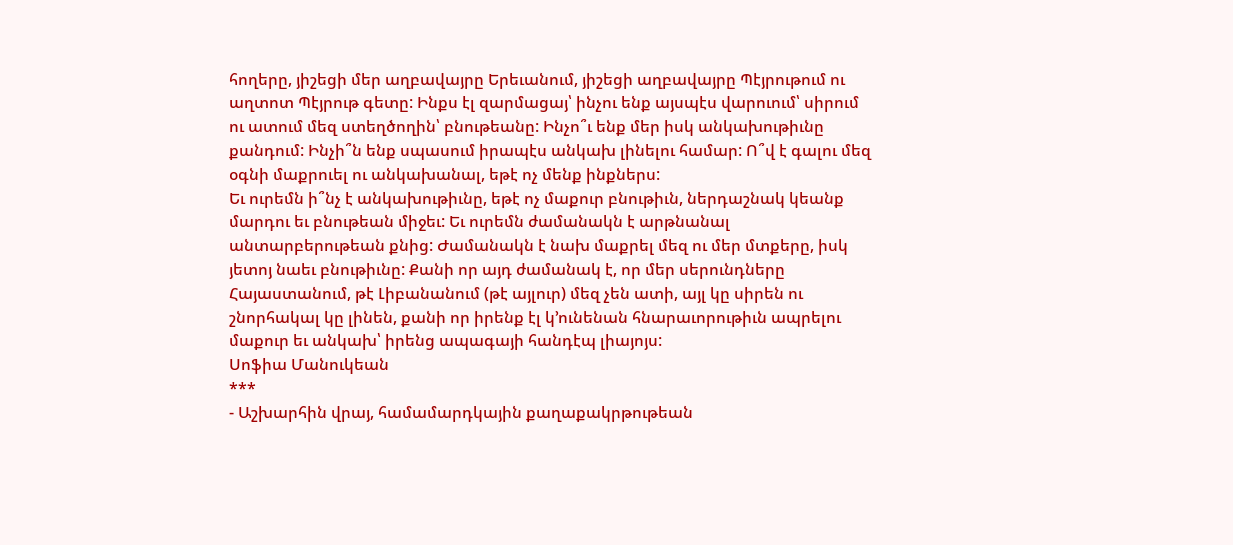հողերը, յիշեցի մեր աղբավայրը Երեւանում, յիշեցի աղբավայրը Պէյրութում ու աղտոտ Պէյրութ գետը: Ինքս էլ զարմացայ՝ ինչու ենք այսպէս վարուում՝ սիրում ու ատում մեզ ստեղծողին՝ բնութեանը: Ինչո՞ւ ենք մեր իսկ անկախութիւնը քանդում: Ինչի՞ն ենք սպասում իրապէս անկախ լինելու համար: Ո՞վ է գալու մեզ օգնի մաքրուել ու անկախանալ, եթէ ոչ մենք ինքներս:
Եւ ուրեմն ի՞նչ է անկախութիւնը, եթէ ոչ մաքուր բնութիւն, ներդաշնակ կեանք մարդու եւ բնութեան միջեւ: Եւ ուրեմն ժամանակն է արթնանալ անտարբերութեան քնից: Ժամանակն է նախ մաքրել մեզ ու մեր մտքերը, իսկ յետոյ նաեւ բնութիւնը: Քանի որ այդ ժամանակ է, որ մեր սերունդները Հայաստանում, թէ Լիբանանում (թէ այլուր) մեզ չեն ատի, այլ կը սիրեն ու շնորհակալ կը լինեն, քանի որ իրենք էլ կ’ունենան հնարաւորութիւն ապրելու մաքուր եւ անկախ՝ իրենց ապագայի հանդէպ լիայոյս:
Սոֆիա Մանուկեան
***
- Աշխարհին վրայ, համամարդկային քաղաքակրթութեան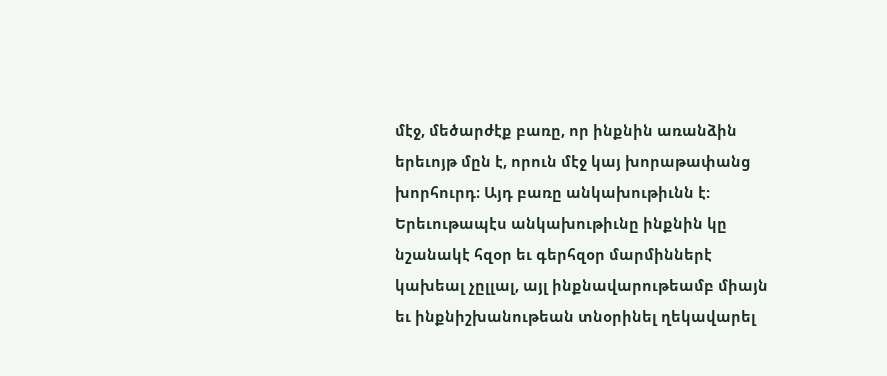մէջ, մեծարժէք բառը, որ ինքնին առանձին երեւոյթ մըն է, որուն մէջ կայ խորաթափանց խորհուրդ։ Այդ բառը անկախութիւնն է:
Երեւութապէս անկախութիւնը ինքնին կը նշանակէ հզօր եւ գերհզօր մարմիններէ կախեալ չըլլալ, այլ ինքնավարութեամբ միայն եւ ինքնիշխանութեան տնօրինել ղեկավարել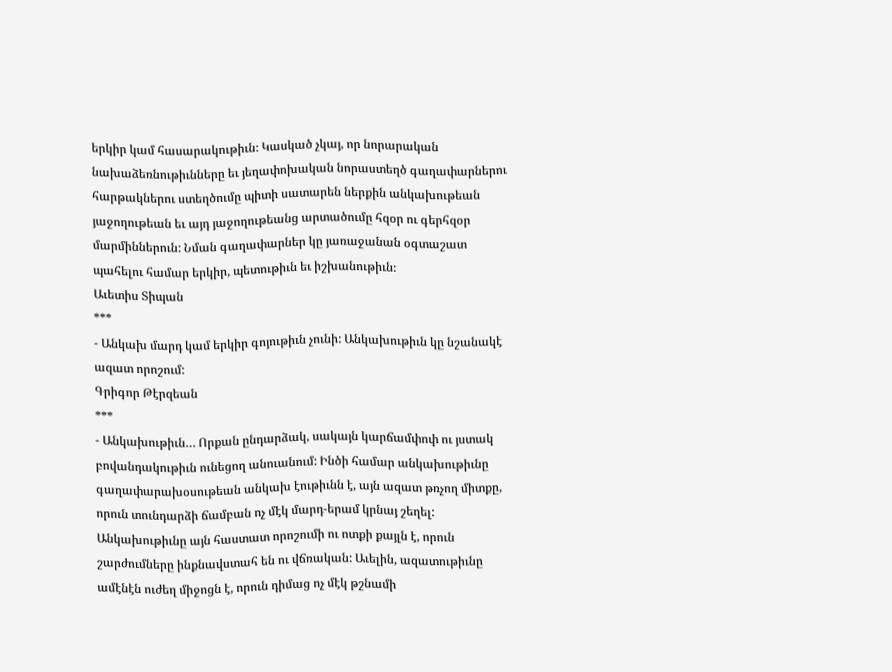երկիր կամ հասարակութիւն։ Կասկած չկայ, որ նորարական նախաձեռնութիւնները եւ յեղափոխական նորաստեղծ գաղափարներու հարթակներու ստեղծումը պիտի սատարեն ներքին անկախութեան յաջողութեան եւ այդ յաջողութեանց արտածումը հզօր ու գերհզօր մարմիններուն: Նման գաղափարներ կը յառաջանան օգտաշատ պահելու համար երկիր, պետութիւն եւ իշխանութիւն։
Աւետիս Տիպան
***
- Անկախ մարդ կամ երկիր գոյութիւն չունի: Անկախութիւն կը նշանակէ ազատ որոշում:
Գրիգոր Թէրզեան
***
- Անկախութիւն… Որքան ընդարձակ, սակայն կարճամփոփ ու յստակ բովանդակութիւն ունեցող անուանում: Ինծի համար անկախութիւնը գաղափարախօսութեան անկախ էութիւնն է, այն ազատ թռչող միտքը, որուն տունդարձի ճամբան ոչ մէկ մարդ-երամ կրնայ շեղել: Անկախութիւնը այն հաստատ որոշումի ու ոտքի քայլն է, որուն շարժումները ինքնավստահ են ու վճռական: Աւելին, ազատութիւնը ամէնէն ուժեղ միջոցն է, որուն դիմաց ոչ մէկ թշնամի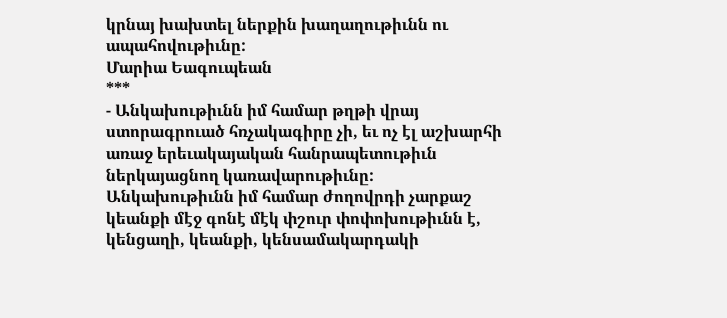կրնայ խախտել ներքին խաղաղութիւնն ու ապահովութիւնը:
Մարիա Եագուպեան
***
- Անկախութիւնն իմ համար թղթի վրայ ստորագրուած հռչակագիրը չի, եւ ոչ էլ աշխարհի առաջ երեւակայական հանրապետութիւն ներկայացնող կառավարութիւնը:
Անկախութիւնն իմ համար ժողովրդի չարքաշ կեանքի մէջ գոնէ մէկ փշուր փոփոխութիւնն է, կենցաղի, կեանքի, կենսամակարդակի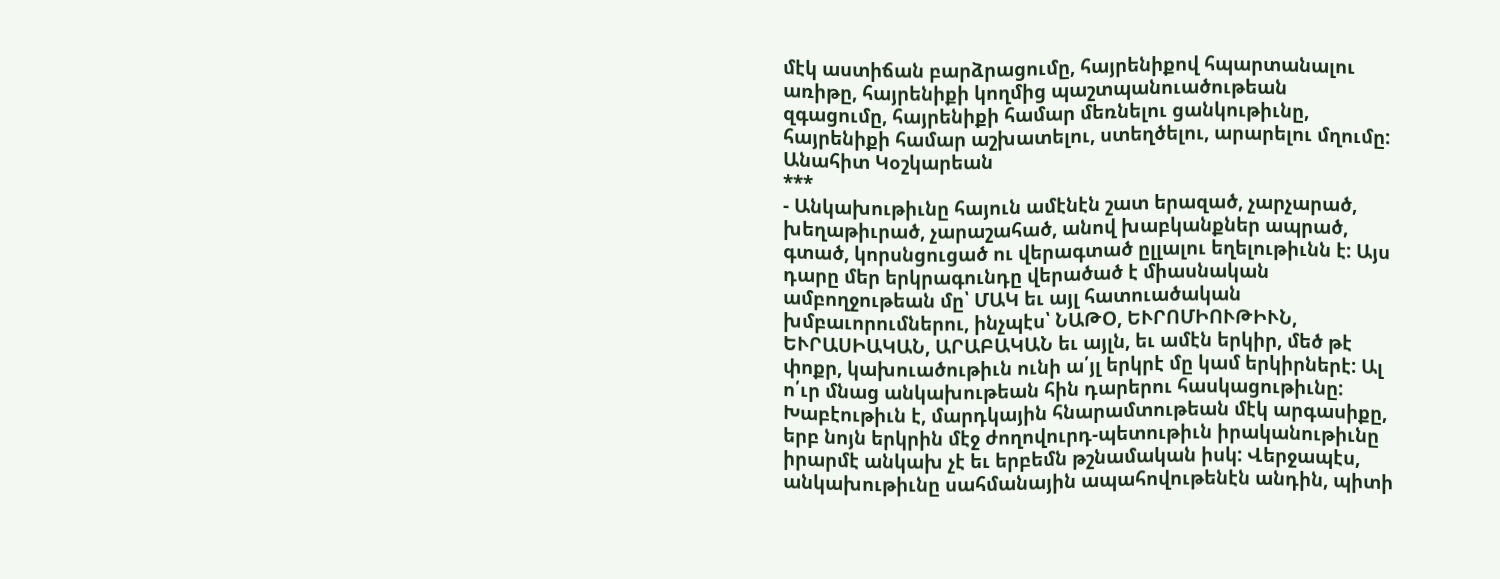մէկ աստիճան բարձրացումը, հայրենիքով հպարտանալու առիթը, հայրենիքի կողմից պաշտպանուածութեան զգացումը, հայրենիքի համար մեռնելու ցանկութիւնը, հայրենիքի համար աշխատելու, ստեղծելու, արարելու մղումը:
Անահիտ Կօշկարեան
***
- Անկախութիւնը հայուն ամէնէն շատ երազած, չարչարած, խեղաթիւրած, չարաշահած, անով խաբկանքներ ապրած, գտած, կորսնցուցած ու վերագտած ըլլալու եղելութիւնն է: Այս դարը մեր երկրագունդը վերածած է միասնական ամբողջութեան մը՝ ՄԱԿ եւ այլ հատուածական խմբաւորումներու, ինչպէս՝ ՆԱԹՕ, ԵՒՐՈՄԻՈՒԹԻՒՆ, ԵՒՐԱՍԻԱԿԱՆ, ԱՐԱԲԱԿԱՆ եւ այլն, եւ ամէն երկիր, մեծ թէ փոքր, կախուածութիւն ունի ա՛յլ երկրէ մը կամ երկիրներէ: Ալ ո՛ւր մնաց անկախութեան հին դարերու հասկացութիւնը: Խաբէութիւն է, մարդկային հնարամտութեան մէկ արգասիքը, երբ նոյն երկրին մէջ ժողովուրդ-պետութիւն իրականութիւնը իրարմէ անկախ չէ եւ երբեմն թշնամական իսկ: Վերջապէս, անկախութիւնը սահմանային ապահովութենէն անդին, պիտի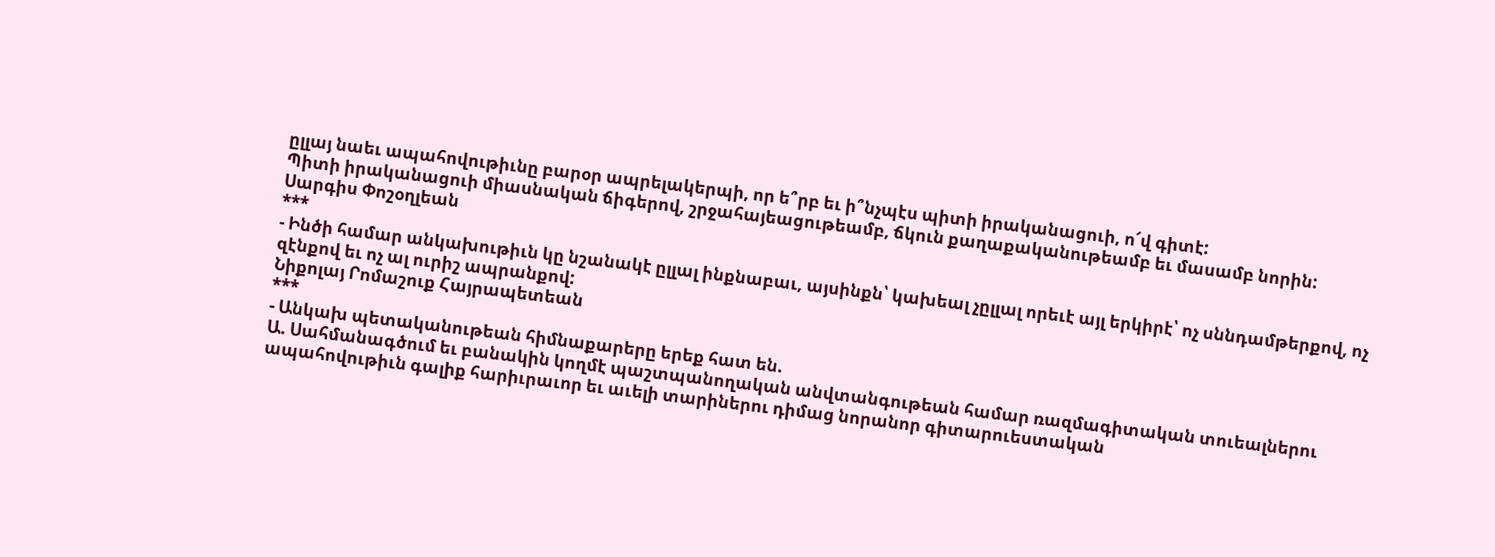ըլլայ նաեւ ապահովութիւնը բարօր ապրելակերպի, որ ե՞րբ եւ ի՞նչպէս պիտի իրականացուի, ո՜վ գիտէ:
Պիտի իրականացուի միասնական ճիգերով, շրջահայեացութեամբ, ճկուն քաղաքականութեամբ եւ մասամբ նորին:
Սարգիս Փոշօղլեան
***
- Ինծի համար անկախութիւն կը նշանակէ ըլլալ ինքնաբաւ, այսինքն՝ կախեալ չըլլալ որեւէ այլ երկիրէ՝ ոչ սննդամթերքով, ոչ զէնքով եւ ոչ ալ ուրիշ ապրանքով:
Նիքոլայ Րոմաշուք Հայրապետեան
***
- Անկախ պետականութեան հիմնաքարերը երեք հատ են.
Ա. Սահմանագծում եւ բանակին կողմէ պաշտպանողական անվտանգութեան համար ռազմագիտական տուեալներու ապահովութիւն գալիք հարիւրաւոր եւ աւելի տարիներու դիմաց նորանոր գիտարուեստական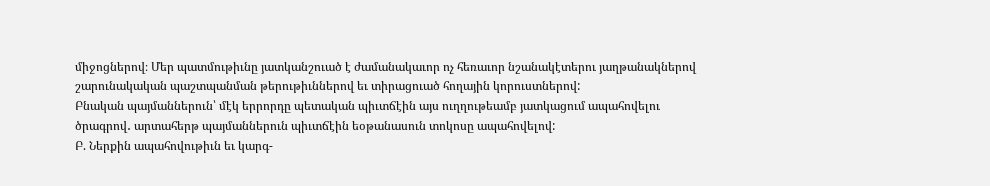միջոցներով։ Մեր պատմութիւնը յատկանշուած է ժամանակաւոր ոչ հեռաւոր նշանակէտերու յաղթանակներով շարունակական պաշտպանման թերութիւններով եւ տիրացուած հողային կորուստներով:
Բնական պայմաններուն՝ մէկ երրորդը պետական պիւտճէին այս ուղղութեամբ յատկացում ապահովելու ծրագրով․ արտահերթ պայմաններուն պիւտճէին եօթանասուն տոկոսը ապահովելով:
Բ. Ներքին ապահովութիւն եւ կարգ-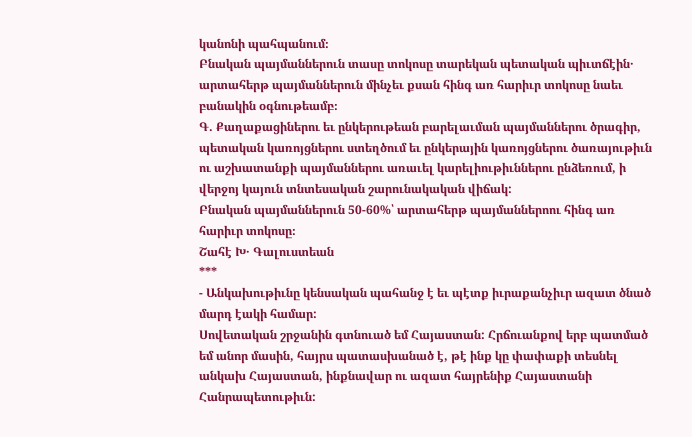կանոնի պահպանում։
Բնական պայմաններուն տասը տոկոսը տարեկան պետական պիւտճէին․ արտահերթ պայմաններուն մինչեւ քսան հինգ առ հարիւր տոկոսը նաեւ բանակին օգնութեամբ։
Գ. Քաղաքացիներու եւ ընկերութեան բարելաւման պայմաններու ծրագիր, պետական կառոյցներու ստեղծում եւ ընկերային կառոյցներու ծառայութիւն ու աշխատանքի պայմաններու առաւել կարելիութիւններու ընձեռում, ի վերջոյ կայուն տնտեսական շարունակական վիճակ:
Բնական պայմաններուն 50-60%՝ արտահերթ պայմաններոու հինգ առ հարիւր տոկոսը։
Շահէ Խ․ Գալուստեան
***
- Անկախութիւնը կենսական պահանջ է եւ պէտք իւրաքանչիւր ազատ ծնած մարդ էակի համար:
Սովետական շրջանին գտնուած եմ Հայաստան: Հրճուանքով երբ պատմած եմ անոր մասին, հայրս պատասխանած է, թէ ինք կը փափաքի տեսնել անկախ Հայաստան, ինքնավար ու ազատ հայրենիք Հայաստանի Հանրապետութիւն: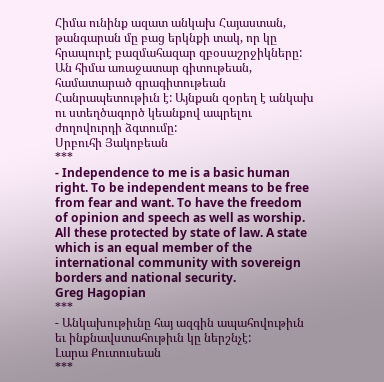Հիմա ունինք ազատ անկախ Հայաստան, թանգարան մը բաց երկնքի տակ, որ կը հրապուրէ բազմահազար զբօսաշրջիկները: Ան հիմա առաջատար գիտութեան, համատարած գրագիտութեան Հանրապետութիւն է: Այնքան զօրեղ է անկախ ու ստեղծագործ կեանքով ապրելու ժողովուրդի ձգտումը:
Սրբուհի Յակոբեան
***
- Independence to me is a basic human right. To be independent means to be free from fear and want. To have the freedom of opinion and speech as well as worship. All these protected by state of law. A state which is an equal member of the international community with sovereign borders and national security.
Greg Hagopian
***
- Անկախութիւնը հայ ազգին ապահովութիւն եւ ինքնավստահութիւն կը ներշնչէ:
Լարա Քուտուսեան
***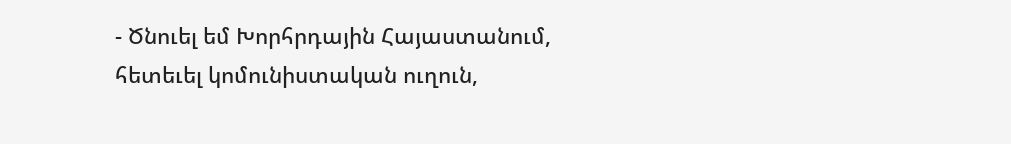- Ծնուել եմ Խորհրդային Հայաստանում, հետեւել կոմունիստական ուղուն,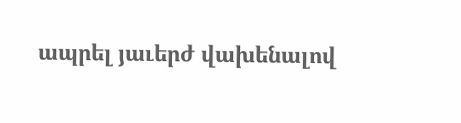ապրել յաւերժ վախենալով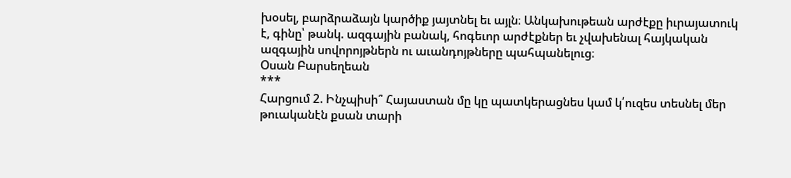խօսել, բարձրաձայն կարծիք յայտնել եւ այլն։ Անկախութեան արժէքը իւրայատուկ է, գինը՝ թանկ. ազգային բանակ, հոգեւոր արժէքներ եւ չվախենալ հայկական ազգային սովորոյթներն ու աւանդոյթները պահպանելուց։
Օսան Բարսեղեան
***
Հարցում 2. Ինչպիսի՞ Հայաստան մը կը պատկերացնես կամ կ՛ուզես տեսնել մեր թուականէն քսան տարի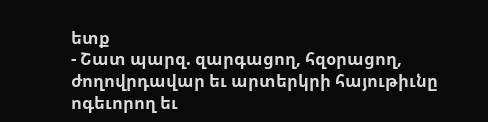ետք
- Շատ պարզ. զարգացող, հզօրացող, ժողովրդավար եւ արտերկրի հայութիւնը ոգեւորող եւ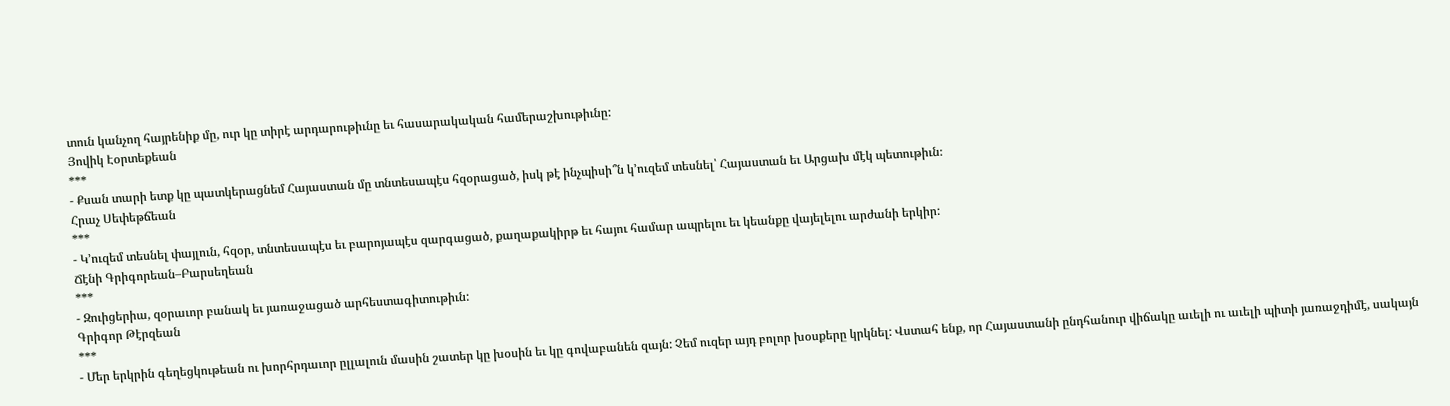տուն կանչող հայրենիք մը, ուր կը տիրէ արդարութիւնը եւ հասարակական համերաշխութիւնը:
Յովիկ Էօրտեքեան
***
- Քսան տարի ետք կը պատկերացնեմ Հայաստան մը տնտեսապէս հզօրացած, իսկ թէ ինչպիսի՞ն կ՚ուզեմ տեսնել՝ Հայաստան եւ Արցախ մէկ պետութիւն։
Հրաչ Սեփեթճեան
***
- Կ’ուզեմ տեսնել փայլուն, հզօր, տնտեսապէս եւ բարոյապէս զարգացած, քաղաքակիրթ եւ հայու համար ապրելու եւ կեանքը վայելելու արժանի երկիր:
Ճէնի Գրիգորեան–Բարսեղեան
***
- Զուիցերիա, զօրաւոր բանակ եւ յառաջացած արհեստագիտութիւն:
Գրիգոր Թէրզեան
***
- Մեր երկրին գեղեցկութեան ու խորհրդաւոր ըլլալուն մասին շատեր կը խօսին եւ կը գովաբանեն զայն: Չեմ ուզեր այդ բոլոր խօսքերը կրկնել: Վստահ ենք, որ Հայաստանի ընդհանուր վիճակը աւելի ու աւելի պիտի յառաջդիմէ, սակայն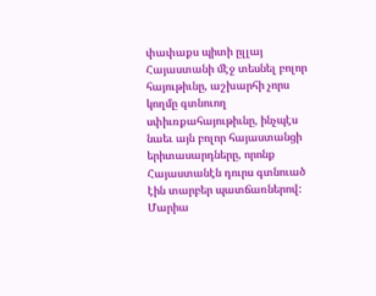փափաքս պիտի ըլլայ Հայաստանի մէջ տեսնել բոլոր հայութիւնը, աշխարհի չորս կողմը գտնուող սփիւռքահայութիւնը, ինչպէս նաեւ այն բոլոր հայաստանցի երիտասարդները, որոնք Հայաստանէն դուրս գտնուած էին տարբեր պատճառներով:
Մարիա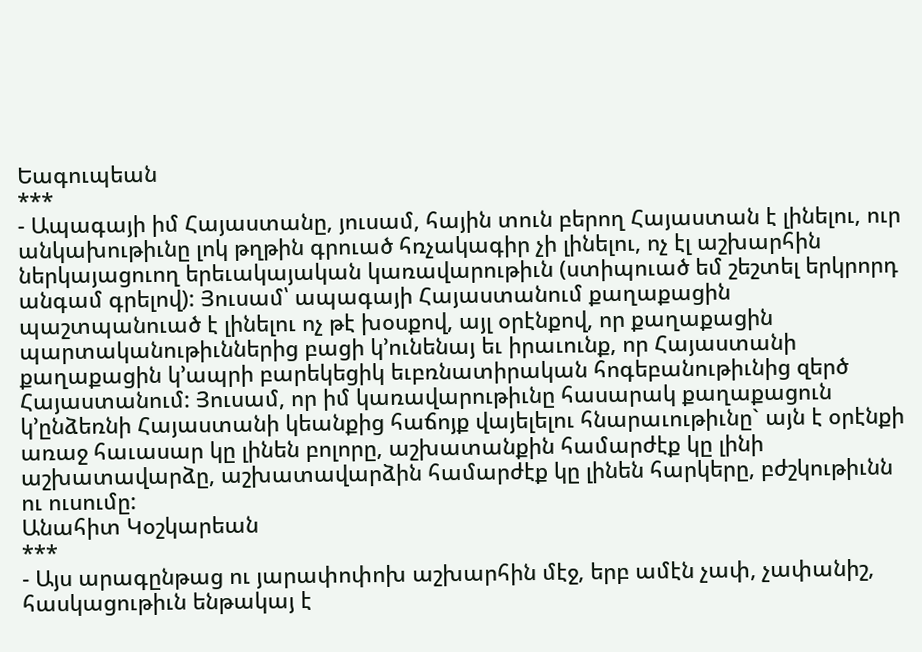Եագուպեան
***
- Ապագայի իմ Հայաստանը, յուսամ, հային տուն բերող Հայաստան է լինելու, ուր անկախութիւնը լոկ թղթին գրուած հռչակագիր չի լինելու, ոչ էլ աշխարհին ներկայացուող երեւակայական կառավարութիւն (ստիպուած եմ շեշտել երկրորդ անգամ գրելով): Յուսամ՝ ապագայի Հայաստանում քաղաքացին պաշտպանուած է լինելու ոչ թէ խօսքով, այլ օրէնքով, որ քաղաքացին պարտականութիւններից բացի կ’ունենայ եւ իրաւունք, որ Հայաստանի քաղաքացին կ’ապրի բարեկեցիկ եւբռնատիրական հոգեբանութիւնից զերծ Հայաստանում: Յուսամ, որ իմ կառավարութիւնը հասարակ քաղաքացուն կ’ընձեռնի Հայաստանի կեանքից հաճոյք վայելելու հնարաւութիւնը` այն է օրէնքի առաջ հաւասար կը լինեն բոլորը, աշխատանքին համարժէք կը լինի աշխատավարձը, աշխատավարձին համարժէք կը լինեն հարկերը, բժշկութիւնն ու ուսումը:
Անահիտ Կօշկարեան
***
- Այս արագընթաց ու յարափոփոխ աշխարհին մէջ, երբ ամէն չափ, չափանիշ, հասկացութիւն ենթակայ է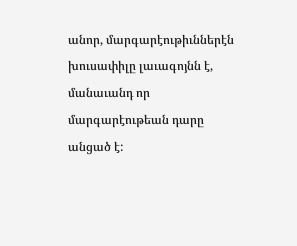անոր, մարգարէութիւններէն խուսափիլը լաւագոյնն է, մանաւանդ որ մարգարէութեան դարը անցած է: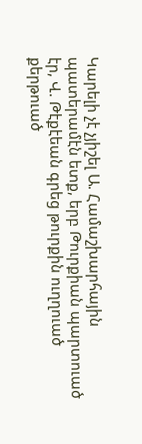Կարելի չէ չյիշել Ա. Համաշխարհային պատերամէն ետք, երբ Թուրքիան պարտուած էր, Վ. Թէքէեան գրեց թուրքին ուղղուած քերթուած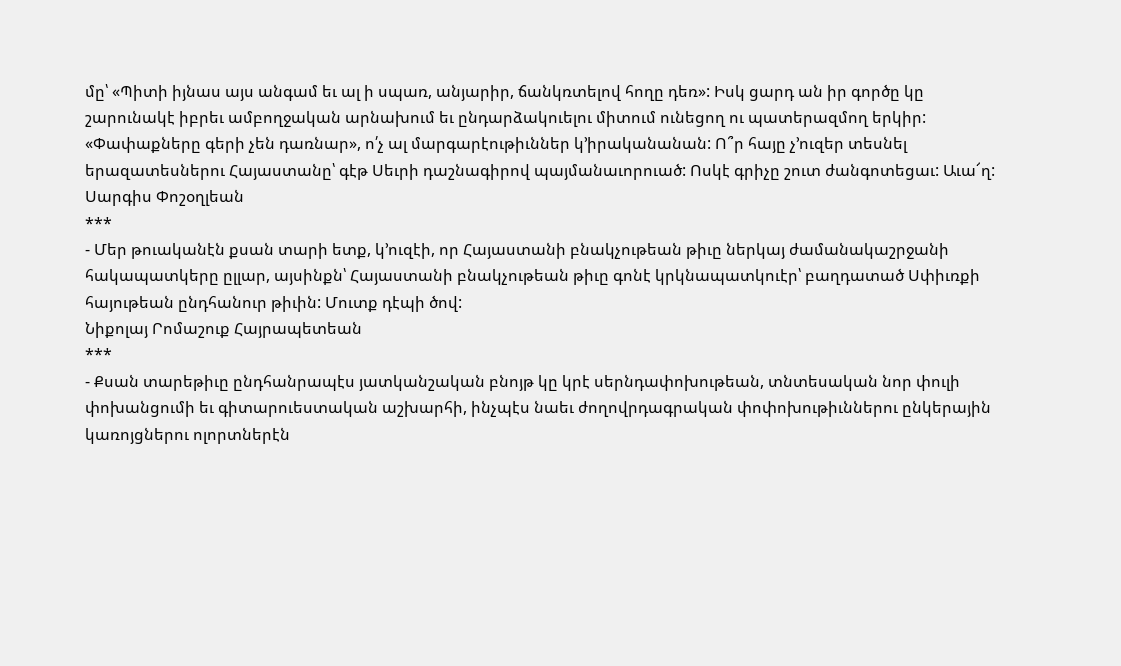մը՝ «Պիտի իյնաս այս անգամ եւ ալ ի սպառ, անյարիր, ճանկռտելով հողը դեռ»: Իսկ ցարդ ան իր գործը կը շարունակէ իբրեւ ամբողջական արնախում եւ ընդարձակուելու միտում ունեցող ու պատերազմող երկիր: «Փափաքները գերի չեն դառնար», ո՛չ ալ մարգարէութիւններ կ’իրականանան: Ո՞ր հայը չ’ուզեր տեսնել երազատեսներու Հայաստանը՝ գէթ Սեւրի դաշնագիրով պայմանաւորուած: Ոսկէ գրիչը շուտ ժանգոտեցաւ: Աւա՜ղ:
Սարգիս Փոշօղլեան
***
- Մեր թուականէն քսան տարի ետք, կ’ուզէի, որ Հայաստանի բնակչութեան թիւը ներկայ ժամանակաշրջանի հակապատկերը ըլլար, այսինքն՝ Հայաստանի բնակչութեան թիւը գոնէ կրկնապատկուէր՝ բաղդատած Սփիւռքի հայութեան ընդհանուր թիւին: Մուտք դէպի ծով:
Նիքոլայ Րոմաշուք Հայրապետեան
***
- Քսան տարեթիւը ընդհանրապէս յատկանշական բնոյթ կը կրէ սերնդափոխութեան, տնտեսական նոր փուլի փոխանցումի եւ գիտարուեստական աշխարհի, ինչպէս նաեւ ժողովրդագրական փոփոխութիւններու ընկերային կառոյցներու ոլորտներէն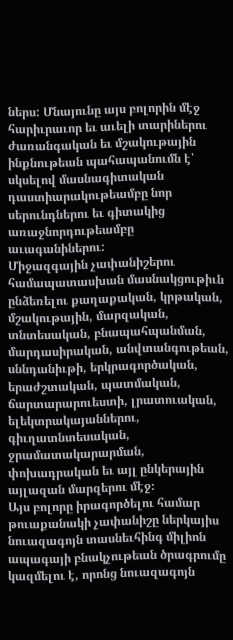ներս: Մնայունը այս բոլորին մէջ հարիւրաւոր եւ աւելի տարիներու ժառանգական եւ մշակութային ինքնութեան պահապանումն է՝ սկսելով մասնագիտական դաստիարակութեամբը նոր սերունդներու եւ գիտակից առաջնորդութեամբը աւագանիներու:
Միջազգային չափանիշերու համապատասխան մասնակցութիւն ընձեռելու քաղաքական, կրթական, մշակութային, մարզական, տնտեսական, բնապահպանման, մարդասիրական, անվտանգութեան, սննդանիւթի, երկրագործական, երաժշտական, պատմական, ճարտարարուեստի, լրատուական, ելեկտրակայաններու, գիւղատնտեսական, ջրամատակարարման, փոխադրական եւ այլ ընկերային այլազան մարզերու մէջ։
Այս բոլորը իրագործելու համար թուաքանակի չափանիշը ներկայիս նուազագոյն տասնեւհինգ միլիոն ապագայի բնակչութեան ծրագրումը կազմելու է, որոնց նուազագոյն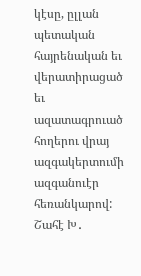կէսը, ըլլան պետական հայրենական եւ վերատիրացած եւ ազատագրուած հողերու վրայ ազգակերտումի ազգանուէր հեռանկարով:
Շահէ Խ․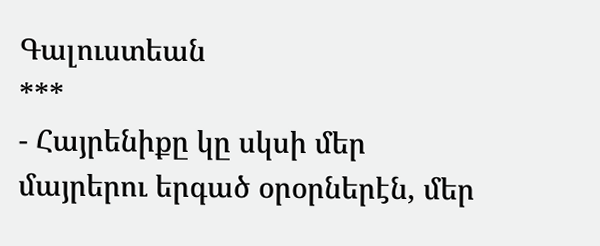Գալուստեան
***
- Հայրենիքը կը սկսի մեր մայրերու երգած օրօրներէն, մեր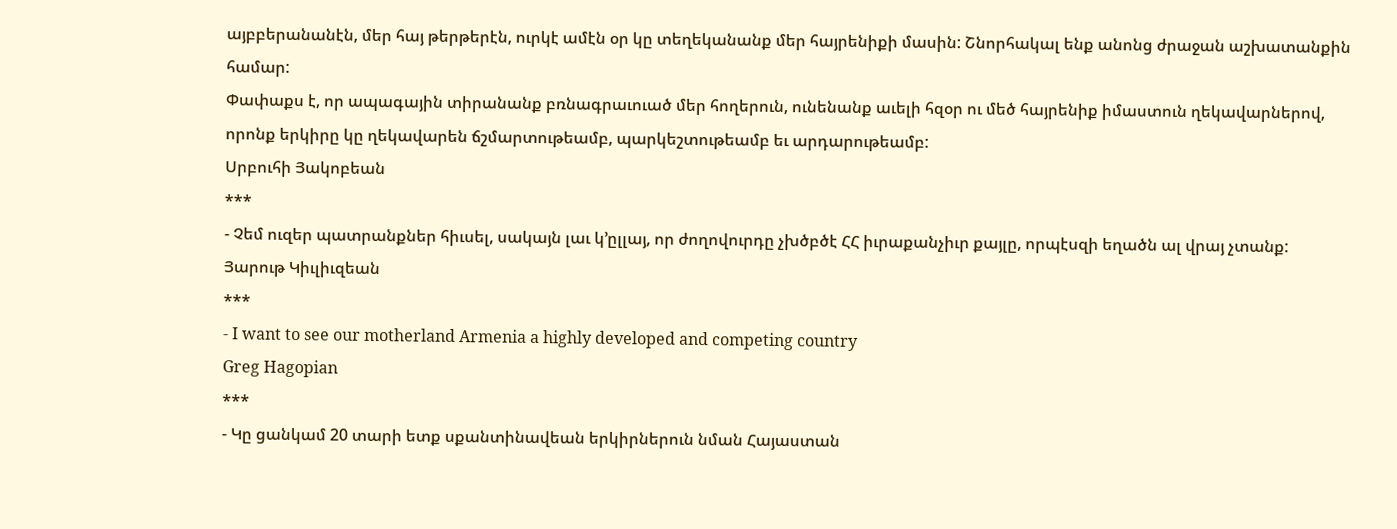այբբերանանէն, մեր հայ թերթերէն, ուրկէ ամէն օր կը տեղեկանանք մեր հայրենիքի մասին: Շնորհակալ ենք անոնց ժրաջան աշխատանքին համար:
Փափաքս է, որ ապագային տիրանանք բռնագրաւուած մեր հողերուն, ունենանք աւելի հզօր ու մեծ հայրենիք իմաստուն ղեկավարներով, որոնք երկիրը կը ղեկավարեն ճշմարտութեամբ, պարկեշտութեամբ եւ արդարութեամբ:
Սրբուհի Յակոբեան
***
- Չեմ ուզեր պատրանքներ հիւսել, սակայն լաւ կ’ըլլայ, որ ժողովուրդը չխծբծէ ՀՀ իւրաքանչիւր քայլը, որպէսզի եղածն ալ վրայ չտանք:
Յարութ Կիւլիւզեան
***
- I want to see our motherland Armenia a highly developed and competing country
Greg Hagopian
***
- Կը ցանկամ 20 տարի ետք սքանտինավեան երկիրներուն նման Հայաստան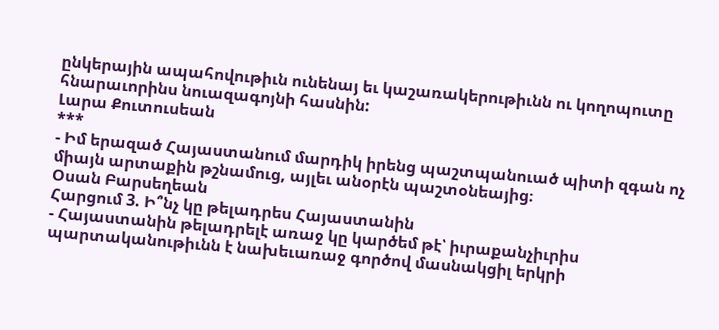ընկերային ապահովութիւն ունենայ եւ կաշառակերութիւնն ու կողոպուտը հնարաւորինս նուազագոյնի հասնին:
Լարա Քուտուսեան
***
- Իմ երազած Հայաստանում մարդիկ իրենց պաշտպանուած պիտի զգան ոչ միայն արտաքին թշնամուց, այլեւ անօրէն պաշտօնեայից։
Օսան Բարսեղեան
Հարցում 3. Ի՞նչ կը թելադրես Հայաստանին
- Հայաստանին թելադրելէ առաջ կը կարծեմ թէ՝ իւրաքանչիւրիս պարտականութիւնն է նախեւառաջ գործով մասնակցիլ երկրի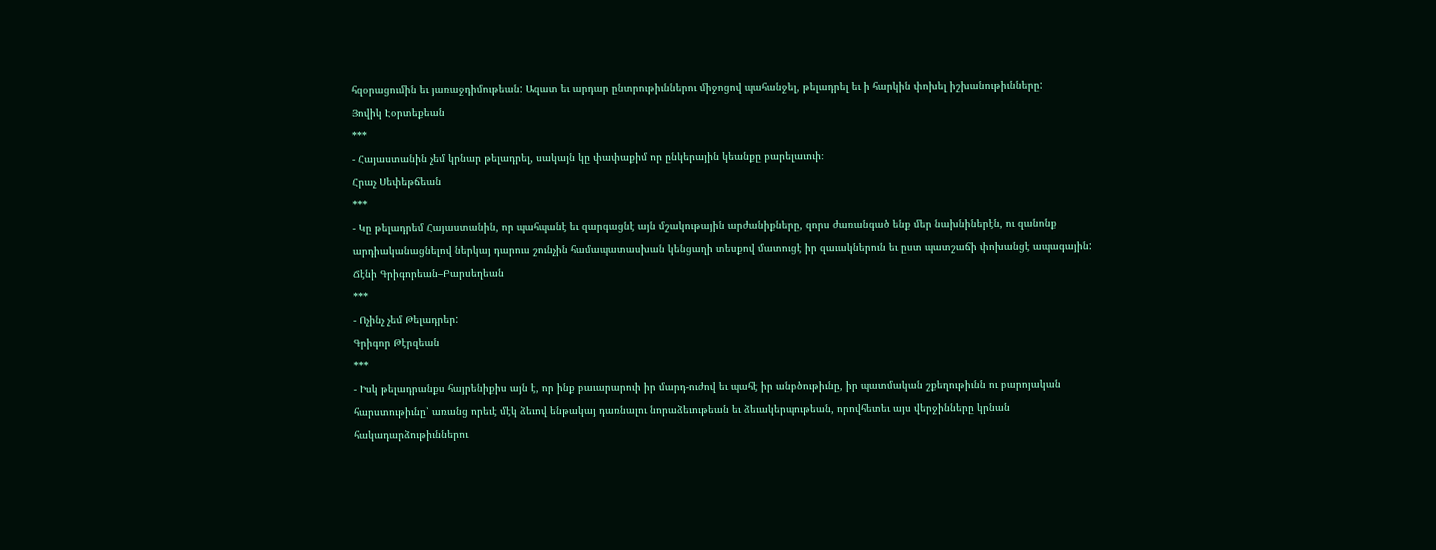հզօրացումին եւ յառաջդիմութեան: Ազատ եւ արդար ընտրութիւններու միջոցով պահանջել, թելադրել եւ ի հարկին փոխել իշխանութիւնները:
Յովիկ Էօրտեքեան
***
- Հայաստանին չեմ կրնար թելադրել, սակայն կը փափաքիմ որ ընկերային կեանքը բարելաւուի։
Հրաչ Սեփեթճեան
***
- Կը թելադրեմ Հայաստանին, որ պահպանէ եւ զարգացնէ այն մշակութային արժանիքները, զորս ժառանգած ենք մեր նախնիներէն, ու զանոնք արդիականացնելով ներկայ դարուս շունչին համապատասխան կենցաղի տեսքով մատուցէ իր զաւակներուն եւ ըստ պատշաճի փոխանցէ ապագային:
Ճէնի Գրիգորեան–Բարսեղեան
***
- Ոչինչ չեմ Թելադրեր:
Գրիգոր Թէրզեան
***
- Իսկ թելադրանքս հայրենիքիս այն է, որ ինք բաւարարուի իր մարդ-ուժով եւ պահէ իր անբծութիւնը, իր պատմական շքեղութիւնն ու բարոյական հարստութիւնը՝ առանց որեւէ մէկ ձեւով ենթակայ դառնալու նորաձեւութեան եւ ձեւակերպութեան, որովհետեւ այս վերջինները կրնան հակադարձութիւններու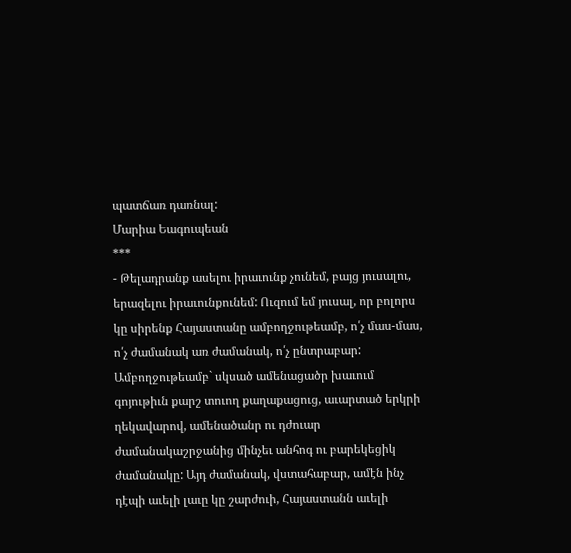պատճառ դառնալ:
Մարիա Եագուպեան
***
- Թելադրանք ասելու իրաւունք չունեմ, բայց յուսալու, երազելու իրաւունքունեմ: Ուզում եմ յուսալ, որ բոլորս կը սիրենք Հայաստանը ամբողջութեամբ, ո՛չ մաս-մաս, ո՛չ ժամանակ առ ժամանակ, ո՛չ ընտրաբար: Ամբողջութեամբ` սկսած ամենացածր խաւում գոյութիւն քարշ տուող քաղաքացուց, աւարտած երկրի ղեկավարով, ամենածանր ու դժուար ժամանակաշրջանից մինչեւ անհոգ ու բարեկեցիկ ժամանակը: Այդ ժամանակ, վստահաբար, ամէն ինչ դէպի աւելի լաւը կը շարժուի, Հայաստանն աւելի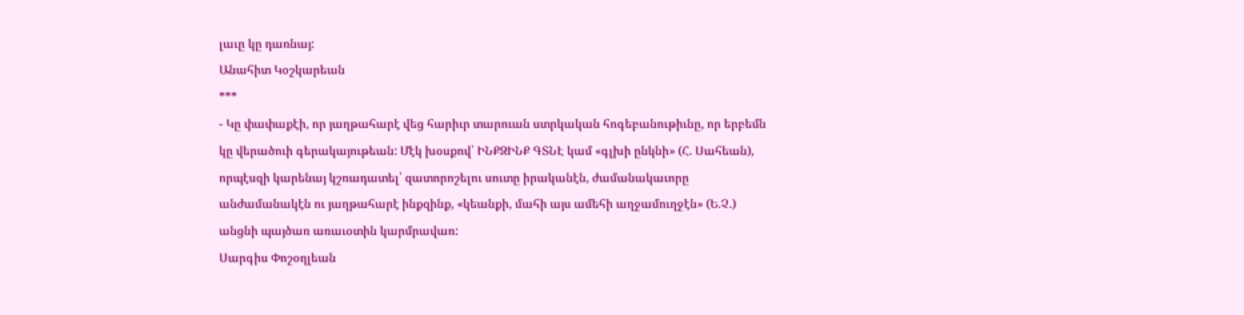լաւը կը դառնայ:
Անահիտ Կօշկարեան
***
- Կը փափաքէի, որ յաղթահարէ վեց հարիւր տարուան ստրկական հոգեբանութիւնը, որ երբեմն կը վերածուի գերակայութեան: Մէկ խօսքով՝ ԻՆՔԶԻՆՔ ԳՏՆԷ կամ «գլխի ընկնի» (Հ. Սահեան), որպէսզի կարենայ կշռադատել՝ զատորոշելու սուտը իրականէն, ժամանակաւորը անժամանակէն ու յաղթահարէ ինքզինք, «կեանքի, մահի այս ամեհի աղջամուղջէն» (Ե.Չ.) անցնի պայծառ առաւօտին կարմրավառ:
Սարգիս Փոշօղլեան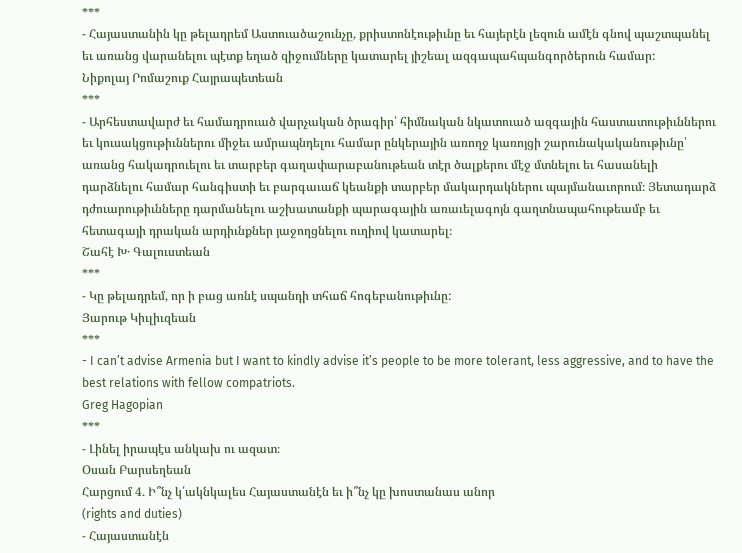***
- Հայաստանին կը թելադրեմ Աստուածաշունչը, քրիստոնէութիւնը եւ հայերէն լեզուն ամէն գնով պաշտպանել եւ առանց վարանելու պէտք եղած զիջումները կատարել յիշեալ ազգապահպանգործերուն համար:
Նիքոլայ Րոմաշուք Հայրապետեան
***
- Արհեստավարժ եւ համադրուած վարչական ծրագիր՝ հիմնական նկատուած ազգային հաստատութիւններու եւ կուսակցութիւններու միջեւ ամրապնդելու համար ընկերային առողջ կառոյցի շարունակականութիւնը՝ առանց հակադրուելու եւ տարբեր գաղափարաբանութեան տէր ծալքերու մէջ մտնելու եւ հասանելի դարձնելու համար հանգիստի եւ բարգաւաճ կեանքի տարբեր մակարդակներու պայմանաւորում։ Յետադարձ դժուարութիւնները դարմանելու աշխատանքի պարագային առաւելագոյն գաղտնապահութեամբ եւ հետագայի դրական արդիւնքներ յաջողցնելու ուղիով կատարել։
Շահէ Խ․ Գալուստեան
***
- Կը թելադրեմ, որ ի բաց առնէ սպանդի տհաճ հոգեբանութիւնը:
Յարութ Կիւլիւզեան
***
- I can’t advise Armenia but I want to kindly advise it’s people to be more tolerant, less aggressive, and to have the best relations with fellow compatriots.
Greg Hagopian
***
- Լինել իրապէս անկախ ու ազատ։
Օսան Բարսեղեան
Հարցում 4. Ի՞նչ կ՛ակնկալես Հայաստանէն եւ ի՞նչ կը խոստանաս անոր
(rights and duties)
- Հայաստանէն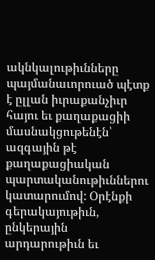ակնկալութիւնները պայմանաւորուած պէտք է ըլլան իւրաքանչիւր հայու եւ քաղաքացիի մասնակցութենէն՝ ազգային թէ քաղաքացիական պարտականութիւններու կատարումով: Օրէնքի գերակայութիւն, ընկերային արդարութիւն եւ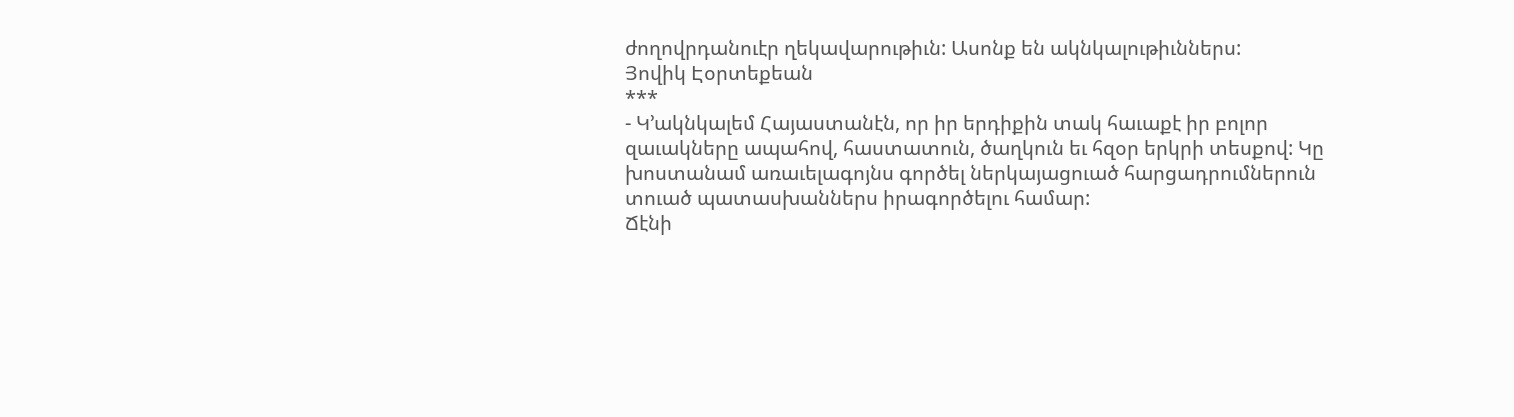ժողովրդանուէր ղեկավարութիւն: Ասոնք են ակնկալութիւններս:
Յովիկ Էօրտեքեան
***
- Կ’ակնկալեմ Հայաստանէն, որ իր երդիքին տակ հաւաքէ իր բոլոր զաւակները ապահով, հաստատուն, ծաղկուն եւ հզօր երկրի տեսքով: Կը խոստանամ առաւելագոյնս գործել ներկայացուած հարցադրումներուն տուած պատասխաններս իրագործելու համար:
Ճէնի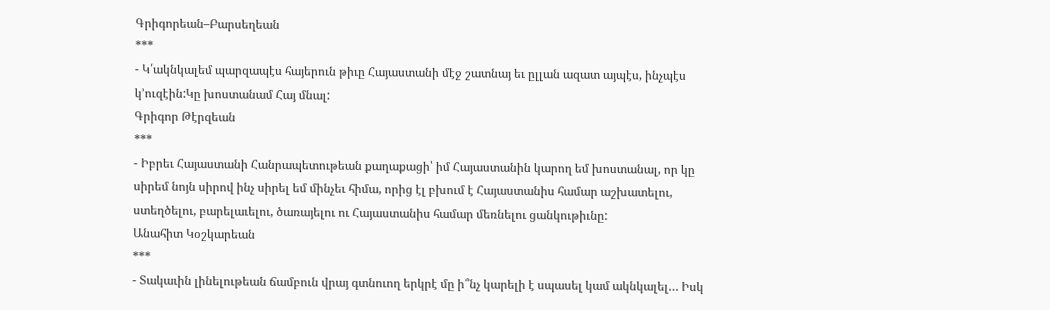Գրիգորեան–Բարսեղեան
***
- Կ՛ակնկալեմ պարզապէս հայերուն թիւը Հայաստանի մէջ շատնայ եւ ըլլան ազատ այպէս, ինչպէս կ’ուզէին:Կը խոստանամ Հայ մնալ:
Գրիգոր Թէրզեան
***
- Իբրեւ Հայաստանի Հանրապետութեան քաղաքացի՝ իմ Հայաստանին կարող եմ խոստանալ, որ կը սիրեմ նոյն սիրով ինչ սիրել եմ մինչեւ հիմա, որից էլ բխում է Հայաստանիս համար աշխատելու, ստեղծելու, բարելաւելու, ծառայելու ու Հայաստանիս համար մեռնելու ցանկութիւնը:
Անահիտ Կօշկարեան
***
- Տակաւին լինելութեան ճամբուն վրայ գտնուող երկրէ մը ի՞նչ կարելի է սպասել կամ ակնկալել… Իսկ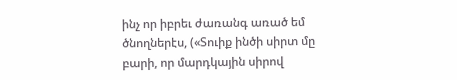ինչ որ իբրեւ ժառանգ առած եմ ծնողներէս, («Տուիք ինծի սիրտ մը բարի, որ մարդկային սիրով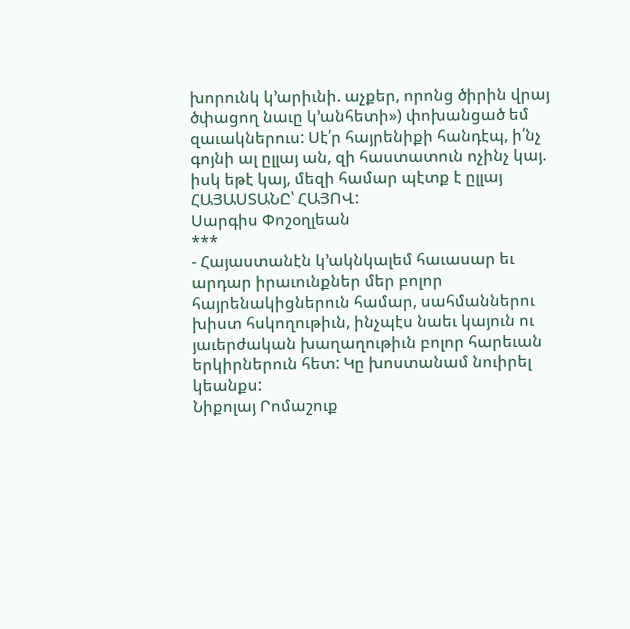խորունկ կ’արիւնի. աչքեր, որոնց ծիրին վրայ ծփացող նաւը կ’անհետի») փոխանցած եմ զաւակներուս: Սէ՛ր հայրենիքի հանդէպ, ի՛նչ գոյնի ալ ըլլայ ան, զի հաստատուն ոչինչ կայ. իսկ եթէ կայ, մեզի համար պէտք է ըլլայ ՀԱՅԱՍՏԱՆԸ՝ ՀԱՅՈՎ:
Սարգիս Փոշօղլեան
***
- Հայաստանէն կ’ակնկալեմ հաւասար եւ արդար իրաւունքներ մեր բոլոր հայրենակիցներուն համար, սահմաններու խիստ հսկողութիւն, ինչպէս նաեւ կայուն ու յաւերժական խաղաղութիւն բոլոր հարեւան երկիրներուն հետ: Կը խոստանամ նուիրել կեանքս:
Նիքոլայ Րոմաշուք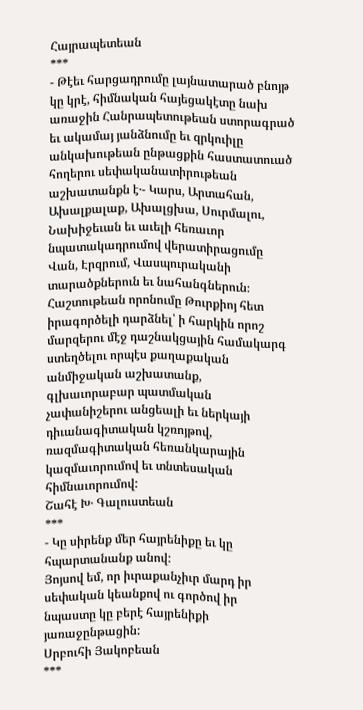Հայրապետեան
***
- Թէեւ հարցադրումը լայնատարած բնոյթ կը կրէ, հիմնական հայեցակէտը նախ առաջին Հանրապետութեան ստորագրած եւ ակամայ յանձնումը եւ զրկուիլը անկախութեան ընթացքին հաստատուած հողերու սեփականատիրութեան աշխատանքն է․- Կարս, Արտահան, Ախալքալաք, Ախալցխա, Սուրմալու, Նախիջեւան եւ աւելի հեռաւոր նպատակադրումով վերատիրացումը Վան, Էրզրում, Վասպուրականի տարածքներուն եւ նահանգներուն։ Հաշտութեան որոնումը Թուրքիոյ հետ իրագործելի դարձնել՝ ի հարկին որոշ մարզերու մէջ դաշնակցային համակարգ ստեղծելու որպէս քաղաքական անմիջական աշխատանք, գլխաւորաբար պատմական չափանիշերու անցեալի եւ ներկայի դիւանագիտական կշռոյթով, ռազմագիտական հեռանկարային կազմաւորումով եւ տնտեսական հիմնաւորումով:
Շահէ Խ․ Գալուստեան
***
- Կը սիրենք մեր հայրենիքը եւ կը հպարտանանք անով:
Յոյսով եմ, որ իւրաքանչիւր մարդ իր սեփական կեանքով ու գործով իր նպաստը կը բերէ հայրենիքի յառաջընթացին:
Սրբուհի Յակոբեան
***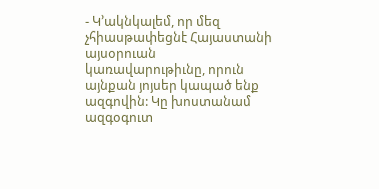- Կ’ակնկալեմ, որ մեզ չհիասթափեցնէ Հայաստանի այսօրուան կառավարութիւնը, որուն այնքան յոյսեր կապած ենք ազգովին: Կը խոստանամ ազգօգուտ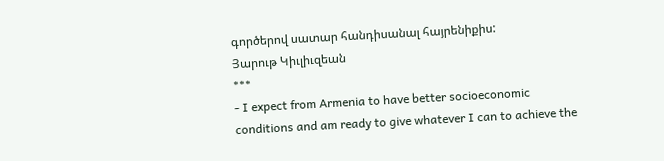գործերով սատար հանդիսանալ հայրենիքիս:
Յարութ Կիւլիւզեան
***
- I expect from Armenia to have better socioeconomic conditions and am ready to give whatever I can to achieve the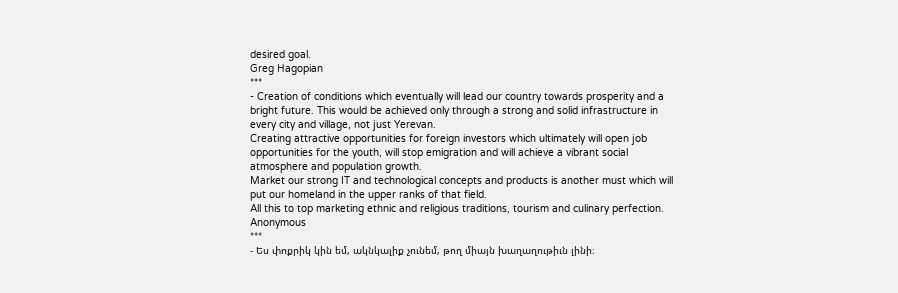desired goal.
Greg Hagopian
***
- Creation of conditions which eventually will lead our country towards prosperity and a bright future. This would be achieved only through a strong and solid infrastructure in every city and village, not just Yerevan.
Creating attractive opportunities for foreign investors which ultimately will open job opportunities for the youth, will stop emigration and will achieve a vibrant social atmosphere and population growth.
Market our strong IT and technological concepts and products is another must which will put our homeland in the upper ranks of that field.
All this to top marketing ethnic and religious traditions, tourism and culinary perfection.
Anonymous
***
- Ես փոքրիկ կին եմ, ակնկալիք չունեմ, թող միայն խաղաղութիւն լինի։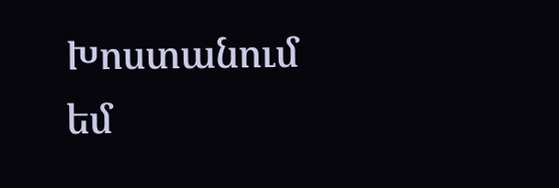Խոստանում եմ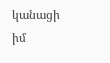կանացի իմ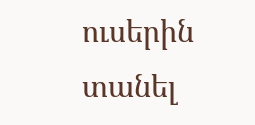ուսերին տանել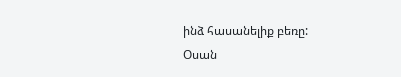ինձ հասանելիք բեռը:
Օսան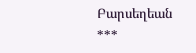Բարսեղեան
***